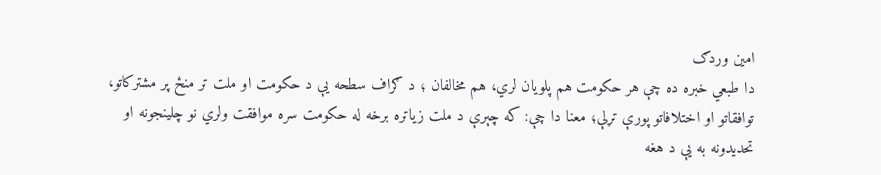امین وردګ
دا طبعي خبره ده چې هر حکومت هم پلویان لري، هم مخالفان ؛ د ګراف سطحه یې د حکومت او ملت تر منځ پر مشترکاتو، توافقاتو او اختلافاتو پورې تړلې؛ معنا دا چې: که چېرې د ملت زیاتره برخه له حکومت سره موافقت ولري نو چلینجونه او تحدیدونه به یې د هغه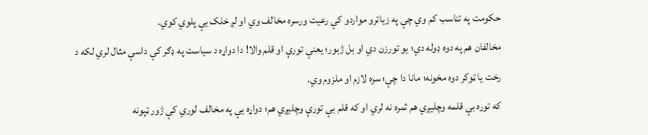حکومت په تناسب کم وي چې په زیاترو مواردو کې رعیت ورسره مخالف وي او لږ خلک یې پلوي کوي.
مخالفان هم په دوه ډوله دي؛ یو تورزن دي او بل ژبور؛ یعنې تورې او قلم والا! دا دواړه د سیاست په ډګر کې داسې مثال لري لکه د رخت یا ټوکر دوه مخونه؛ مانا دا چې؛ سره لازم او ملزوم وي.
که توره بې قلمه وچلیږي هم ثمره نه لري او که قلم بې تورې وچلیږي هم؛ دواړه یې په مخالف لوري کې ژور ټپونه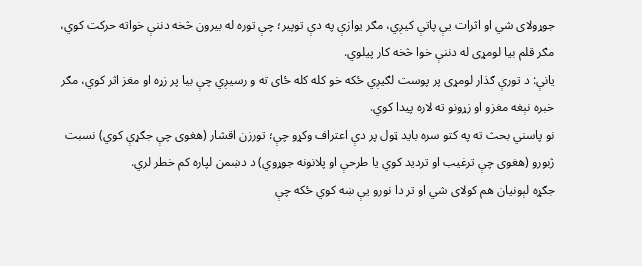جوړولای شي او اثرات یې پاتې کیږي، مګر یوازې په دې توپير؛ چې توره له بیرون څخه دننې خواته حرکت کوي، مګر قلم بیا لومړی له دننې خوا څخه کار پیلوي.
یانې: د تورې ګذار لومړی پر پوست لګیږي ځکه خو کله کله ځای ته و رسیږي چې بیا پر زړه او مغز اثر کوي، مګر خبره نېغه مغزو او زړونو ته لاره پیدا کوي.
نو پاسني بحث ته په کتو سره باید ټول پر دې اعتراف وکړو چې؛ تورزن اقشار (هغوی چې جګړې کوي) نسبت ژبورو (هغوی چې ترغیب او تردید کوي یا طرحې او پلانونه جوړوي) د دښمن لپاره کم خطر لري.
جګړه لېونیان هم کولای شي او تر دا نورو یې ښه کوي ځکه چې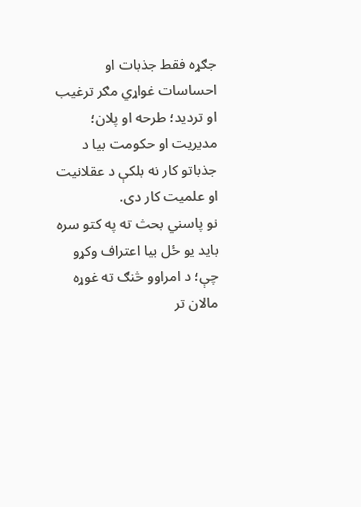جګړه فقط جذبات او احساسات غواړي مګر ترغیب او تردید؛ طرحه او پلان؛ مدیریت او حکومت بیا د جذباتو کار نه بلکې د عقلانیت او علمیت کار دی.
نو پاسني بحث ته په کتو سره باید یو ځل بیا اعتراف وکړو چې؛ د امراوو څنګ ته غوړه مالان تر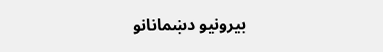بیرونیو دښمانانو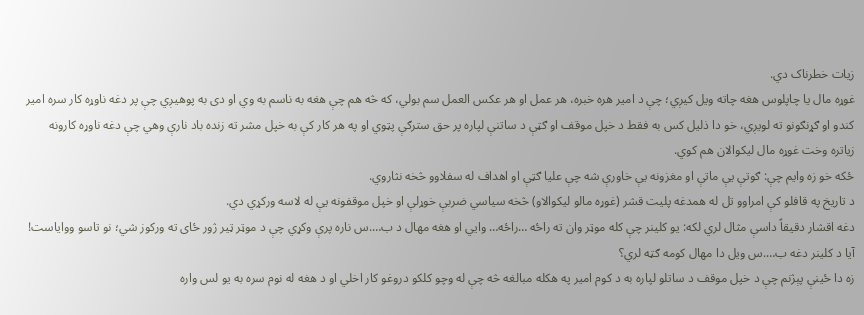زیات خطرناک دي.
غوړه مال یا چاپلوس هغه چاته ویل کیږي؛ چې د امیر هره خبره، هر عمل او هر عکس العمل سم بولي، که څه هم چې هغه به ناسم به وي او دی به پوهیږي چې پر دغه ناوړه کار سره امیر کندو او ګړنګونو ته لویږي، خو دا ذلیل کس به فقط د خپل موقف او ګټې د ساتنې لپاره پر حق سترګې پټوي او په هر کار کې به خپل مشر ته زنده باد نارې وهي چې دغه ناوړه کارونه زیاتره وخت غوړه مال لیکوالان هم کوي.
ځکه خو زه وایم چې: ګوتې یې ماتې او مغزونه یې خاورې شه چې علیا ګټې او اهداف له سفلاوو څخه نثاروي.
د تاریخ په قافلو کې امراوو تل له همدغه پلیت قشر (غوړه مالو لیکوالاو) څخه سیاسي ضربې خوړلې او خپل موقفونه یې له لاسه ورکړي دي.
دغه اقشار دقیقاً داسې مثال لري لکه: یو کلینر چې کله موټر وان ته راځه …راځه… وایي او هغه مهال د ب….س ناره پرې وکړي چې د موټر ټیر ژور ځای ته ورکوز شي؛ نو تاسو ووایاست! آیا د کلینر دغه ب….س ویل دا مهال کومه ګټه لري؟
زه دا ځینې پېژنم چې د خپل موقف د ساتلو لپاره به د کوم امیر په هکله مبالغه څه چې له وچو کلکو دروغو کار اخلي او د هغه له نوم سره به یو لس واره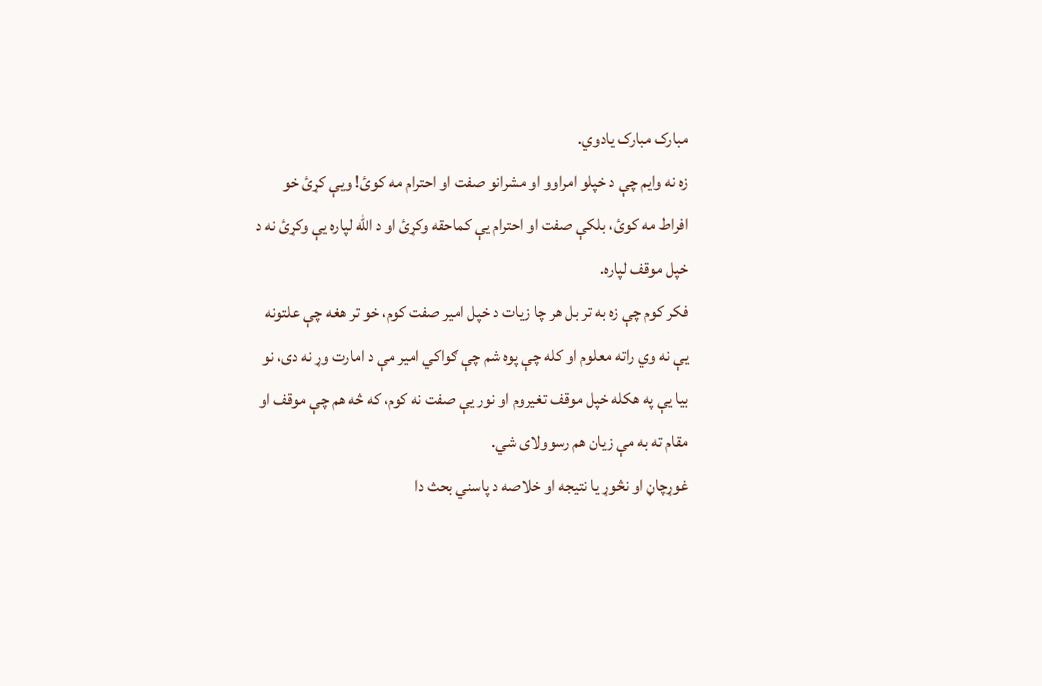مبارک مبارک یادوي.
زه نه وایم چې د خپلو امراوو او مشرانو صفت او احترام مه کوئ! ویې کړئ خو افراط مه کوئ، بلکې صفت او احترام یې کماحقه وکړئ او د الله لپاره یې وکړئ نه د خپل موقف لپاره.
فکر کوم چې زه به تر بل هر چا زیات د خپل امیر صفت کوم، خو تر هغه چې علتونه یې نه وي راته معلوم او کله چې پوه شم چې ګواکي امیر مې د امارت وړ نه دی، نو بیا یې په هکله خپل موقف تغیروم او نور یې صفت نه کوم، که څه هم چې موقف او مقام ته به مې زیان هم رسوولای شي.
غوړچاڼ او نڅوړ یا نتیجه او خلاصه د پاسني بحث دا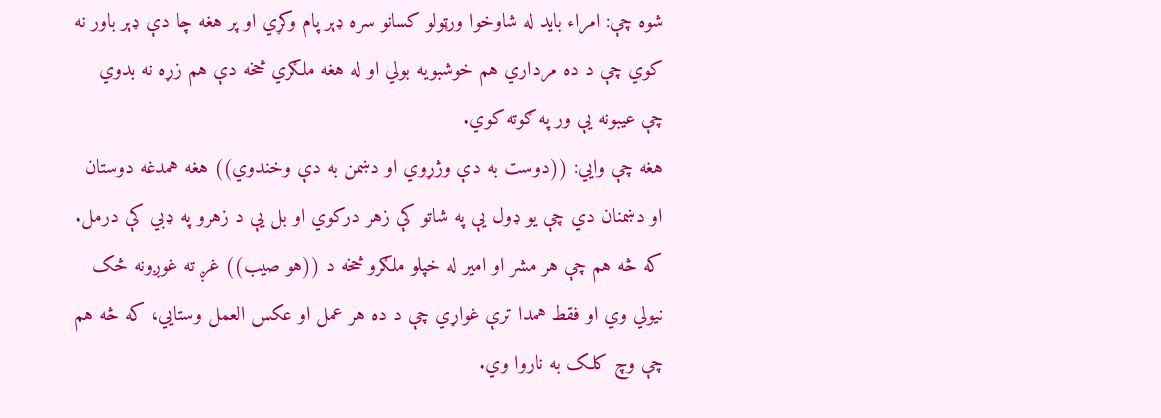شوه چې: امراء باید له شاوخوا ورټولو کسانو سره ډېر پام وکړي او پر هغه چا دې ډېر باور نه کوي چې د ده مرداري هم خوشبویه بولي او له هغه ملګري څخه دې هم زړه نه بدوي چې عیبونه یې ور په ګوته کوي.
هغه چې وایي: ((دوست به دې وژړوي او دښمن به دې وخندوي)) هغه همدغه دوستان او دښمنان دي چې یو ډول یې په شاتو کې زهر درکوي او بل یې د زهرو په ډبي کې درمل.
که څه هم چې هر مشر او امیر له خپلو ملګرو څخه د ((هو صیب)) غږ ته غوږونه څک نیولي وي او فقط همدا ترې غواړي چې د ده هر عمل او عکس العمل وستایي، که څه هم چې وچ کلک به ناروا وي.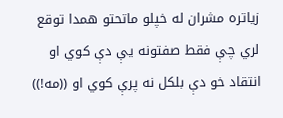زیاتره مشران له خپلو ماتحتو همدا توقع لري چې فقط صفتونه یې دې کوي او انتقاد خو دې بلکل نه پرې کوي او ((مه!))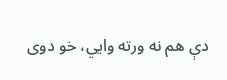دې هم نه ورته وایي، خو دوی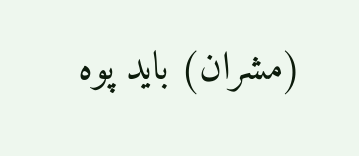(مشران) باید پوه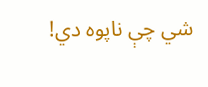شي چې ناپوه دي!